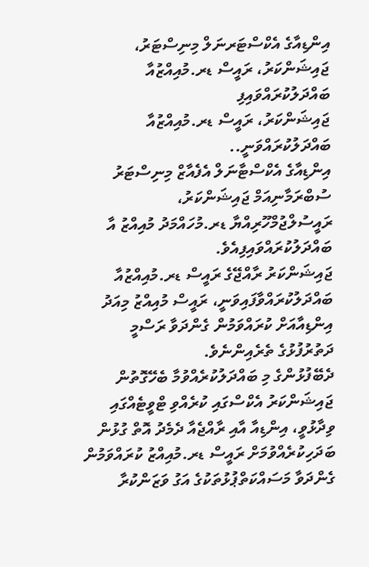އިންޑިއާގެ އެކްސްޓަރނަލް މިނިސްޓަރު، ޖައިޝަންކަރު، ރައީސް ޑރ.މުއިއްޒުއާ ބައްދަލުކުރައްވައިފި
ޖައިޝަންކަރު، ރައީސް ޑރ.މުއިއްޒުއާ ބައްދަލުކުރައްވަނީ..
އިންޑިއާގެ އެކްސްޓާނަލް އެފެއާޒް މިނިސްޓަރު ސުބްރަމާނިއަމް ޖައިޝަންކަރު، ރައީސުލްޖުމްހޫރިއްޔާ ޑރ.މުހައްމަދު މުއިއްޒު އާ  ބައްދަލުކުރައްވައިފިއެވެ.
ޖައިޝަންކަރު ރާއްޖޭގެ ރައީސް ޑރ.މުއިއްޒުއާ ބައްދަލުކުރައްވާފައިވަނީ، ރައީސް މުއިއްޒު މިއަދު އިންޑިއާއަށް ކުރައްވަމުން ގެންދަވާ ރަސްމީ ދަތުރުފުޅުގެ ތެރެއިންނެވެ.
ދެބޭފުޅުންގެ މި ބައްދަލުކުރެއްވުމާ ބެހޭގޮތުން ޖައިޝަންކަރު އެކްސްގައި ކުރެއްވި ޓްވީޓެއްގައި ވިދާޅުވީ، އިންޑިއާ އާއި ރާއްޖެއާ ދެމެދު އޮތް ގުޅުން ބަދަހިކުރެއްވުމަށް ރައީސް ޑރ.މުއިއްޒު ކުރައްވަމުން ގެންދަވާ މަސައްކަތްޕުޅުތަކުގެ އަގު ވަޒަންކުރާ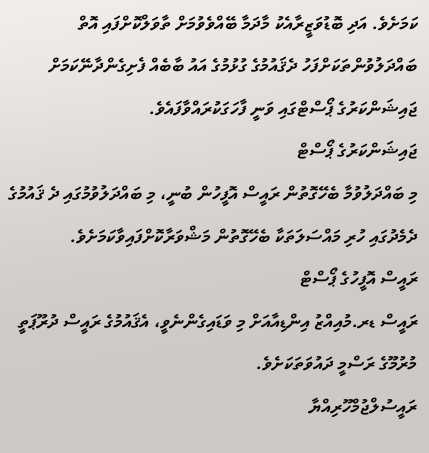ކަމަށެވެ. އަދި ބޮޑުވަޒީރާއެކު މާދަމާ ބޭއްވެވުމަށް ތާވަލްކޮށްފައި އޮތް ބައްދަލުވުންތަކަށްފަހު ދެޤައުމުގެ ގުޅުމުގެ އައު ބާބެއް ފެށިގެންދާނޭކަމަށް ޖައިޝަންކަރުގެ ޕޯސްޓްގައި ވަނީ ފާހަގަކުރައްވާފައެވެ.
ޖައިޝަންކަރުގެ ޕޯސްޓް
މި ބައްދަލުވުމާ ބެހޭގޮތުން ރައީސް އޮފީހުން ބުނީ، މި ބައްދަލުވުމުގައި ދެ ޤައުމުގެ ދެމެދުގައި ހުރި މައްސަލަތަކާ ބެހޭގޮތުން މަޝްވަރާކޮށްފައިވާކަމަށެވެ.
ރައީސް އޮފީހުގެ ޕޯސްޓް
ރައީސް ޑރ.މުއިއްޒު އިންޑިއާއަށް މި ވަޑައިގެންނެވީ، އެޤައުމުގެ ރައީސް ދުރޫޕަތީ މުރުމޫގެ ރަސްމީ ދައުވަތަކަށެވެ.
ރައީސުލްޖުމްހޫރިއްޔާ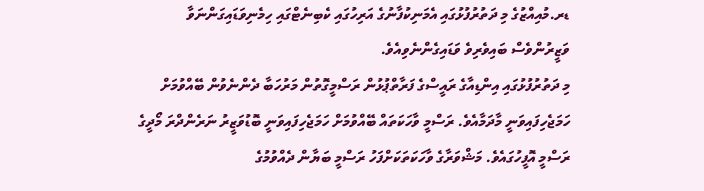ޑރ.މުއިއްޒުގެ މި ދަތުރުފުޅުގައި އެމަނިކުފާނުގެ އަރިހުގައި ކެބިނެޓްގައި ހިމެނިވަޑައިގަންނަވާ ވަޒީރުންވެސް ބައިވެރިވެ ވަޑައިގެންނެވިއެވެ.
މި ދަތުރުފުޅުގައި އިންޑިއާގެ ރައީސްގެ ފަރާތްޕުޅުން ރަސްމީގޮތުން މަރުހަބާ ދެންނެވުން ބޭއްވުމަށް ހަމަޖެހިފައިވަނީ މާދަމާއެވެ. ރަސްމީ ވާހަކަތައް ބޭއްވުމަށް ހަމަޖެހިފައިވަނީ ބޮޑުވަޒީރު ނަރެންދްރަ މޯދީގެ ރަސްމީ އޮފީހުގައެވެ. މަޝްވަރާގެ ވާހަކަތަކަށްފަހު ރަސްމީ ބަޔާން ދެއްވުމުގެ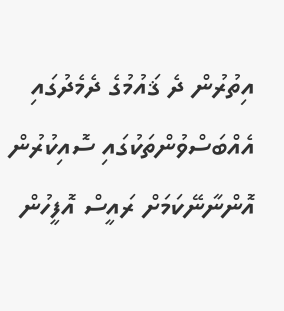އިތުރުން ދެ ޤައުމުގެ ދެމެދުގައި އެއްބަސްވުންތަކުގައި ސޮއިކުރުން އޮންނާނޭކަމަށް ރައީސް އޮފީހުން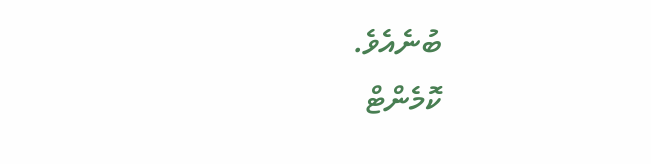ބުނެއެވެ.
ކޮމެންޓް